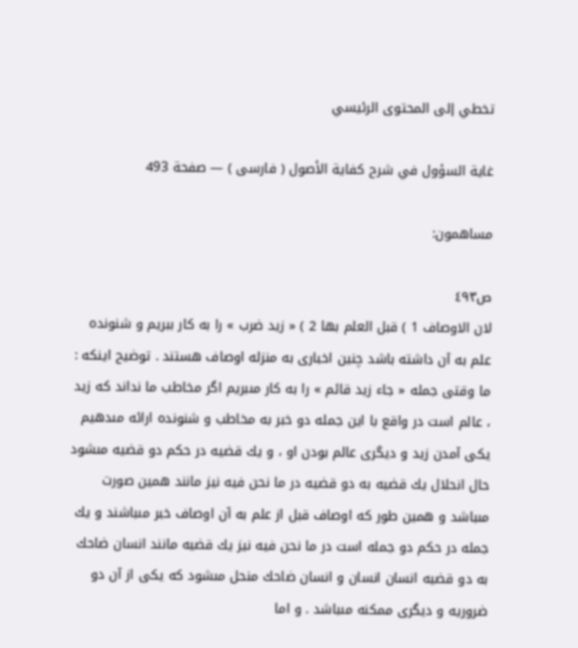تخطي إلى المحتوى الرئيسي

غاية السؤول في شرح كفاية الأصول ( فارسى ) — صفحة 493

مساهمون:

ص٤٩٣
لان الاوصاف 1 ) قبل العلم بها 2 ) « زيد ضرب » را به كار ببريم و شنونده علم به آن داشته باشد چنين اخبارى به منزله اوصاف هستند . توضيح اينكه : ما وقتى جمله « جاء زيد قائم » را به كار مىبريم اگر مخاطب ما نداند كه زيد ، عالم است در واقع با اين جمله دو خبر به مخاطب و شنونده ارائه مىدهيم يكى آمدن زيد و ديگرى عالم بودن او ، و يك قضيه در حكم دو قضيه مىشود حال انحلال يك قضيه به دو قضيه در ما نحن فيه نيز مانند همين صورت مىباشد و همين طور كه اوصاف قبل از علم به آن اوصاف خبر مىباشند و يك جمله در حكم دو جمله است در ما نحن فيه نيز يك قضيه مانند انسان ضاحك به دو قضيه انسان انسان و انسان ضاحك منحل مىشود كه يكى از آن دو ضروريه و ديگرى ممكنه مىباشد . و اما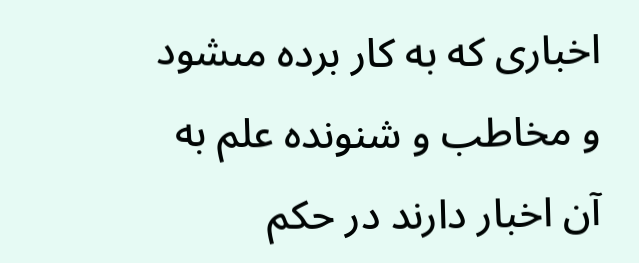اخبارى كه به كار برده مىشود و مخاطب و شنونده علم به آن اخبار دارند در حكم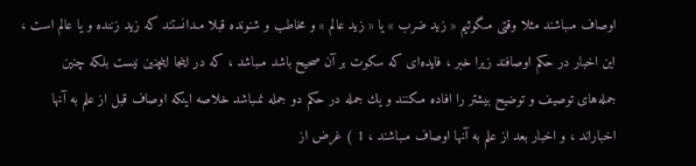اوصاف مىباشند مثلا وقتى مىگوئيم « زيد ضرب » يا « زيد عالم » و مخاطب و شنونده قبلا مىدانستند كه زيد زننده و يا عالم است ، اين اخبار در حكم اوصافند زيرا خبر ، فايده‌اى كه سكوت بر آن صحيح باشد مىباشد ، كه در اينجا اينچنين نيست بلكه چنين جمله‌هاى توصيف و توضيح بيشتر را افاده مىكنند و يك جمله در حكم دو جمله نمىباشد خلاصه اينكه اوصاف قبل از علم به آنها اخباراند ، و اخبار بعد از علم به آنها اوصاف مىباشند ، 1 ) غرض از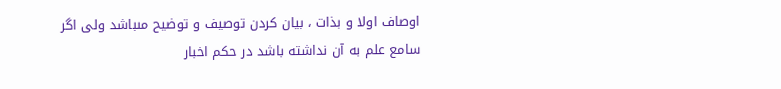اوصاف اولا و بذات ، بيان كردن توصيف و توضيح مىباشد ولى اگر سامع علم به آن نداشته باشد در حكم اخبار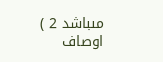مىباشد 2 ) اوصاف